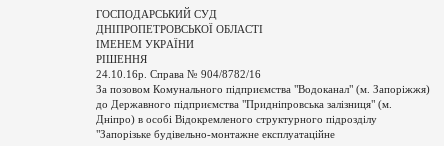ГОСПОДАРСЬКИЙ СУД
ДНІПРОПЕТРОВСЬКОЇ ОБЛАСТІ
ІМЕНЕМ УКРАЇНИ
РІШЕННЯ
24.10.16р. Справа № 904/8782/16
За позовом Комунального підприємства "Водоканал" (м. Запоріжжя)
до Державного підприємства "Придніпровська залізниця" (м. Дніпро) в особі Відокремленого структурного підрозділу "Запорізьке будівельно-монтажне експлуатаційне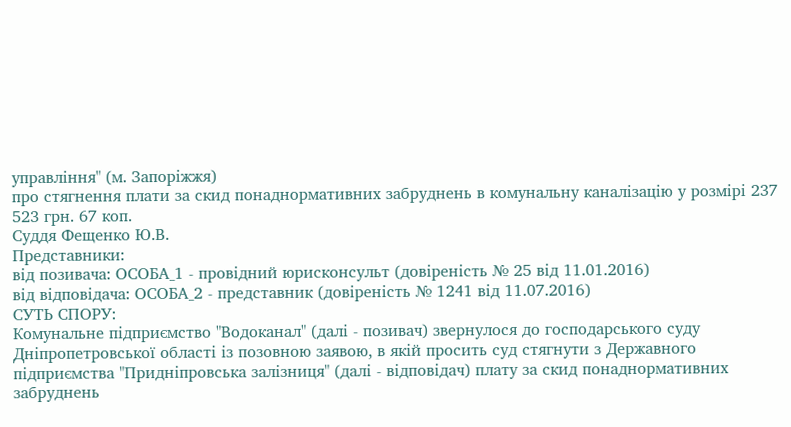управління" (м. Запоріжжя)
про стягнення плати за скид понаднормативних забруднень в комунальну каналізацію у розмірі 237 523 грн. 67 коп.
Суддя Фещенко Ю.В.
Представники:
від позивача: ОСОБА_1 - провідний юрисконсульт (довіреність № 25 від 11.01.2016)
від відповідача: ОСОБА_2 - представник (довіреність № 1241 від 11.07.2016)
СУТЬ СПОРУ:
Комунальне підприємство "Водоканал" (далі - позивач) звернулося до господарського суду Дніпропетровської області із позовною заявою, в якій просить суд стягнути з Державного підприємства "Придніпровська залізниця" (далі - відповідач) плату за скид понаднормативних забруднень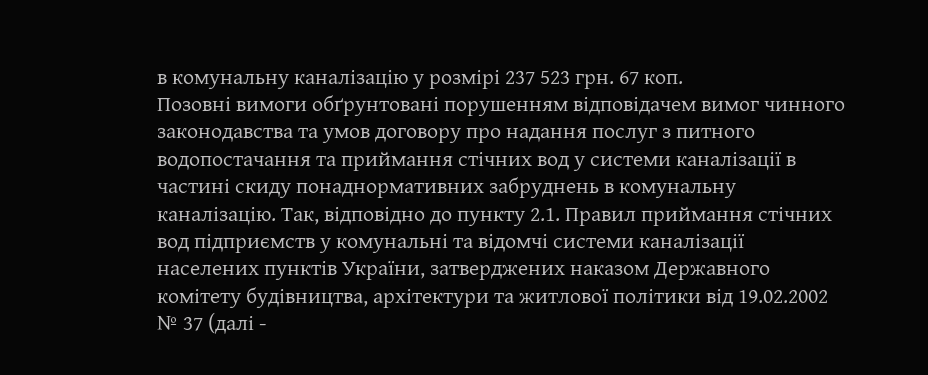в комунальну каналізацію у розмірі 237 523 грн. 67 коп.
Позовні вимоги обґрунтовані порушенням відповідачем вимог чинного законодавства та умов договору про надання послуг з питного водопостачання та приймання стічних вод у системи каналізації в частині скиду понаднормативних забруднень в комунальну каналізацію. Так, відповідно до пункту 2.1. Правил приймання стічних вод підприємств у комунальні та відомчі системи каналізації населених пунктів України, затверджених наказом Державного комітету будівництва, архітектури та житлової політики від 19.02.2002 № 37 (далі -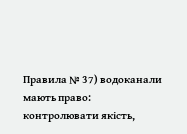Правила № 37) водоканали мають право: контролювати якість,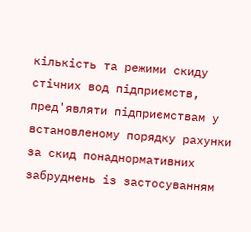кількість та режими скиду стічних вод підприємств, пред'являти підприємствам у встановленому порядку рахунки за скид понаднормативних забруднень із застосуванням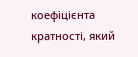коефіцієнта кратності, який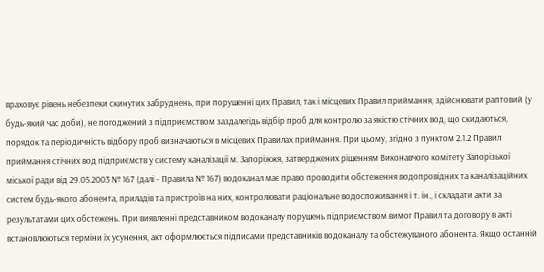враховує рівень небезпеки скинутих забруднень, при порушенні цих Правил, так і місцевих Правил приймання, здійснювати раптовий (у будь-який час доби), не погоджений з підприємством заздалегідь відбір проб для контролю за якістю стічних вод, що скидаються, порядок та періодичність відбору проб визначаються в місцевих Правилах приймання. При цьому, згідно з пунктом 2.1.2 Правил приймання стічних вод підприємств у систему каналізації м. Запоріжжя, затверджених рішенням Виконавчого комітету Запорізької міської ради від 29.05.2003 № 167 (далі - Правила № 167) водоканал має право проводити обстеження водопровідних та каналізаційних систем будь-якого абонента, приладів та пристроїв на них, контролювати раціональне водоспоживання і т. ін., і складати акти за результатами цих обстежень. При виявленні представником водоканалу порушень підприємством вимог Правил та договору в акті встановлюються терміни їх усунення, акт оформлюється підписами представників водоканалу та обстежуваного абонента. Якщо останній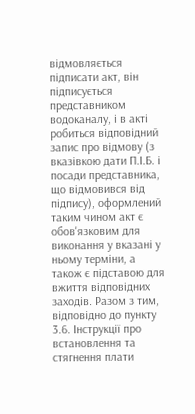відмовляється підписати акт, він підписується представником водоканалу, і в акті робиться відповідний запис про відмову (з вказівкою дати П.І.Б. і посади представника, що відмовився від підпису), оформлений таким чином акт є обов'язковим для виконання у вказані у ньому терміни, а також є підставою для вжиття відповідних заходів. Разом з тим, відповідно до пункту 3.6. Інструкції про встановлення та стягнення плати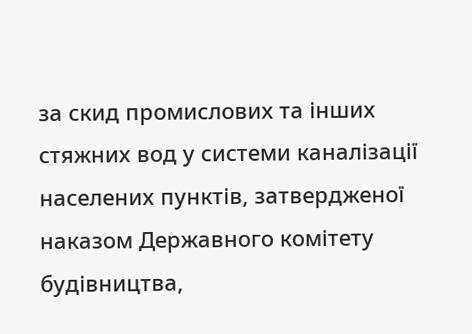за скид промислових та інших стяжних вод у системи каналізації населених пунктів, затвердженої наказом Державного комітету будівництва,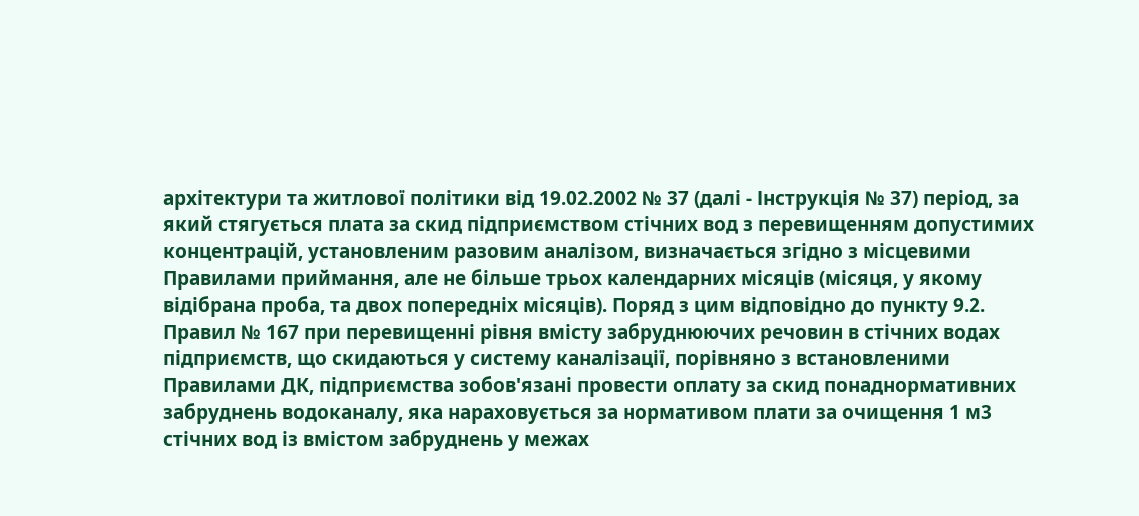архітектури та житлової політики від 19.02.2002 № 37 (далі - Інструкція № 37) період, за який стягується плата за скид підприємством стічних вод з перевищенням допустимих концентрацій, установленим разовим аналізом, визначається згідно з місцевими Правилами приймання, але не більше трьох календарних місяців (місяця, у якому відібрана проба, та двох попередніх місяців). Поряд з цим відповідно до пункту 9.2. Правил № 167 при перевищенні рівня вмісту забруднюючих речовин в стічних водах підприємств, що скидаються у систему каналізації, порівняно з встановленими Правилами ДК, підприємства зобов'язані провести оплату за скид понаднормативних забруднень водоканалу, яка нараховується за нормативом плати за очищення 1 м3 стічних вод із вмістом забруднень у межах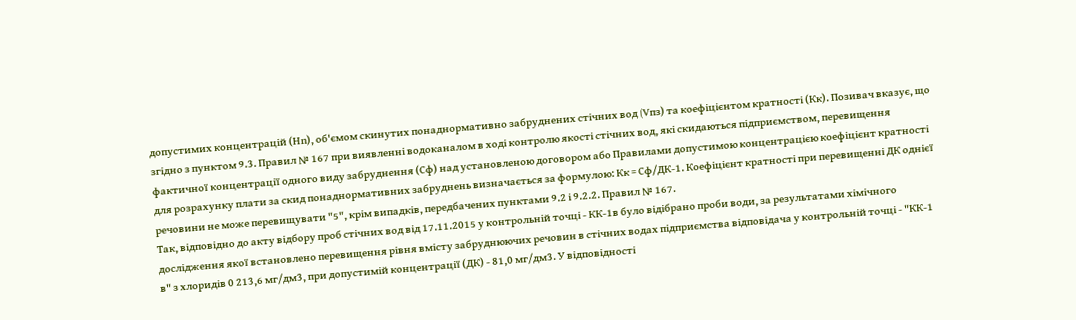допустимих концентрацій (Нn), об'ємом скинутих понаднормативно забруднених стічних вод (Vпз) та коефіцієнтом кратності (Кк). Позивач вказує, що згідно з пунктом 9.3. Правил № 167 при виявленні водоканалом в ході контролю якості стічних вод, які скидаються підприємством, перевищення фактичної концентрації одного виду забруднення (Сф) над установленою договором або Правилами допустимою концентрацією коефіцієнт кратності для розрахунку плати за скид понаднормативних забруднень визначається за формулою: Кк = Сф/ДК-1. Коефіцієнт кратності при перевищенні ДК однієї речовини не може перевищувати "5", крім випадків, передбачених пунктами 9.2 і 9.2.2. Правил № 167.
Так, відповідно до акту відбору проб стічних вод від 17.11.2015 у контрольній точці - КК-1в було відібрано проби води, за результатами хімічного дослідження якої встановлено перевищення рівня вмісту забруднюючих речовин в стічних водах підприємства відповідача у контрольній точці - "КК-1 в" з хлоридів 0 213,6 мг/дм3, при допустимій концентрації (ДК) - 81,0 мг/дм3. У відповідності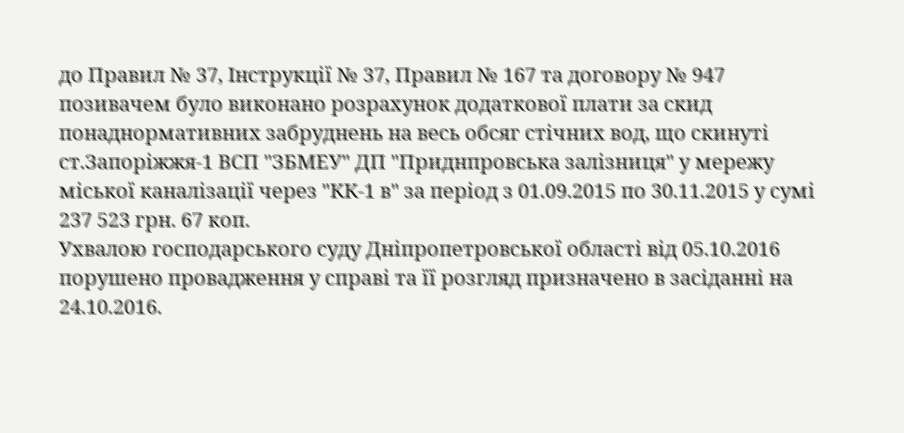до Правил № 37, Інструкції № 37, Правил № 167 та договору № 947 позивачем було виконано розрахунок додаткової плати за скид понаднормативних забруднень на весь обсяг стічних вод, що скинуті ст.Запоріжжя-1 ВСП "ЗБМЕУ" ДП "Приднпровська залізниця" у мережу міської каналізації через "КК-1 в" за період з 01.09.2015 по 30.11.2015 у сумі 237 523 грн. 67 коп.
Ухвалою господарського суду Дніпропетровської області від 05.10.2016 порушено провадження у справі та її розгляд призначено в засіданні на 24.10.2016.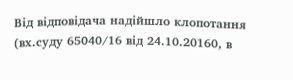Від відповідача надійшло клопотання (вх.суду 65040/16 від 24.10.20160, в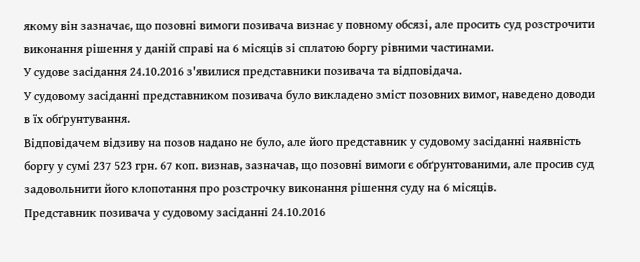якому він зазначає, що позовні вимоги позивача визнає у повному обсязі, але просить суд розстрочити виконання рішення у даній справі на 6 місяців зі сплатою боргу рівними частинами.
У судове засідання 24.10.2016 з'явилися представники позивача та відповідача.
У судовому засіданні представником позивача було викладено зміст позовних вимог, наведено доводи в їх обґрунтування.
Відповідачем відзиву на позов надано не було, але його представник у судовому засіданні наявність боргу у сумі 237 523 грн. 67 коп. визнав, зазначав, що позовні вимоги є обґрунтованими, але просив суд задовольнити його клопотання про розстрочку виконання рішення суду на 6 місяців.
Представник позивача у судовому засіданні 24.10.2016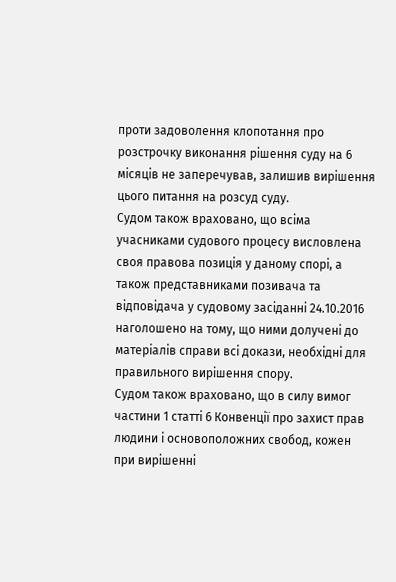проти задоволення клопотання про розстрочку виконання рішення суду на 6 місяців не заперечував, залишив вирішення цього питання на розсуд суду.
Судом також враховано, що всіма учасниками судового процесу висловлена своя правова позиція у даному спорі, а також представниками позивача та відповідача у судовому засіданні 24.10.2016 наголошено на тому, що ними долучені до матеріалів справи всі докази, необхідні для правильного вирішення спору.
Судом також враховано, що в силу вимог частини 1 статті 6 Конвенції про захист прав людини і основоположних свобод, кожен при вирішенні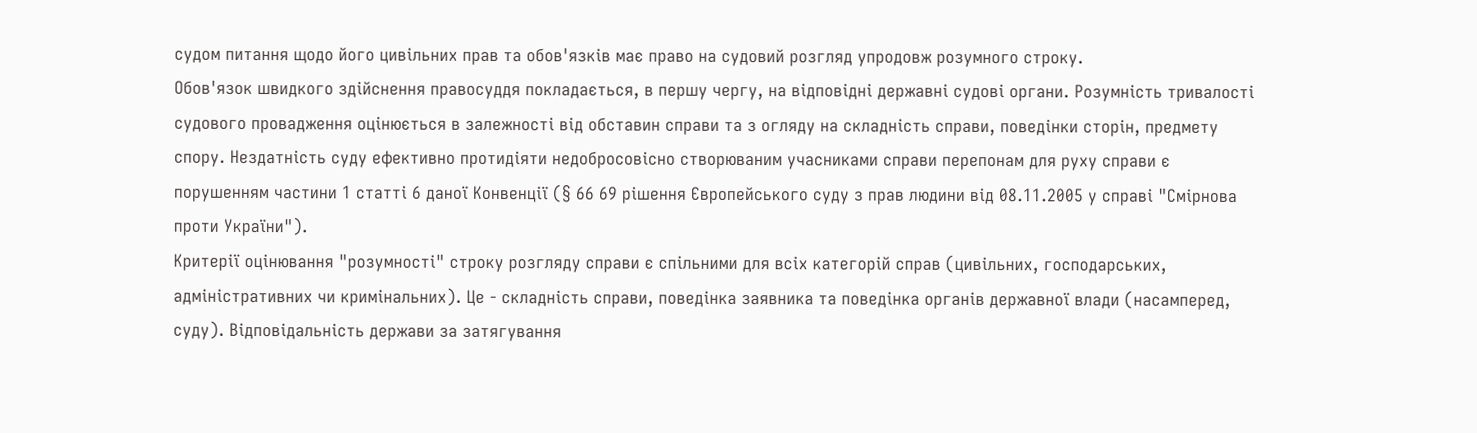судом питання щодо його цивільних прав та обов'язків має право на судовий розгляд упродовж розумного строку.
Обов'язок швидкого здійснення правосуддя покладається, в першу чергу, на відповідні державні судові органи. Розумність тривалості судового провадження оцінюється в залежності від обставин справи та з огляду на складність справи, поведінки сторін, предмету спору. Нездатність суду ефективно протидіяти недобросовісно створюваним учасниками справи перепонам для руху справи є порушенням частини 1 статті 6 даної Конвенції (§ 66 69 рішення Європейського суду з прав людини від 08.11.2005 у справі "Смірнова проти України").
Критерії оцінювання "розумності" строку розгляду справи є спільними для всіх категорій справ (цивільних, господарських, адміністративних чи кримінальних). Це - складність справи, поведінка заявника та поведінка органів державної влади (насамперед, суду). Відповідальність держави за затягування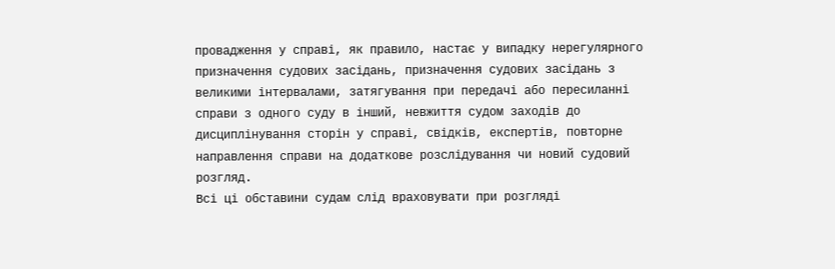провадження у справі, як правило, настає у випадку нерегулярного призначення судових засідань, призначення судових засідань з великими інтервалами, затягування при передачі або пересиланні справи з одного суду в інший, невжиття судом заходів до дисциплінування сторін у справі, свідків, експертів, повторне направлення справи на додаткове розслідування чи новий судовий розгляд.
Всі ці обставини судам слід враховувати при розгляді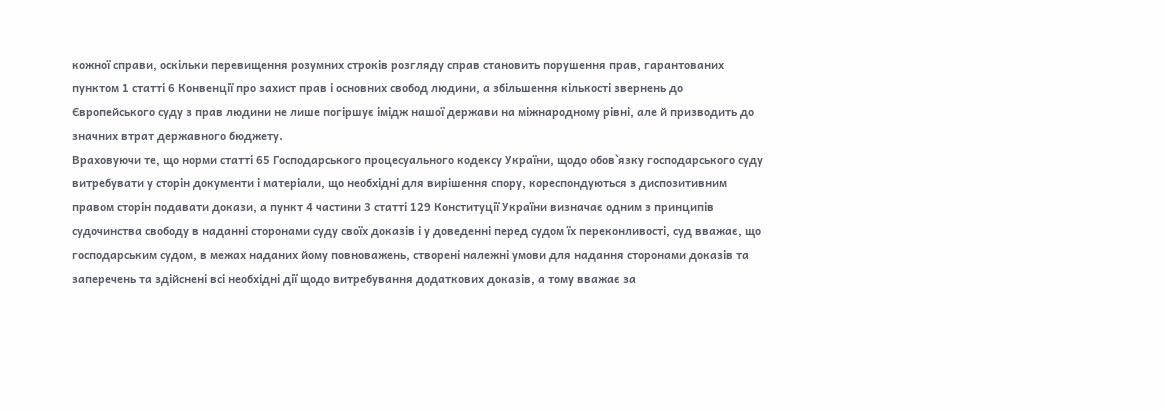кожної справи, оскільки перевищення розумних строків розгляду справ становить порушення прав, гарантованих пунктом 1 статті 6 Конвенції про захист прав і основних свобод людини, а збільшення кількості звернень до Європейського суду з прав людини не лише погіршує імідж нашої держави на міжнародному рівні, але й призводить до значних втрат державного бюджету.
Враховуючи те, що норми статті 65 Господарського процесуального кодексу України, щодо обов`язку господарського суду витребувати у сторін документи і матеріали, що необхідні для вирішення спору, кореспондуються з диспозитивним правом сторін подавати докази, а пункт 4 частини 3 статті 129 Конституції України визначає одним з принципів судочинства свободу в наданні сторонами суду своїх доказів і у доведенні перед судом їх переконливості, суд вважає, що господарським судом, в межах наданих йому повноважень, створені належні умови для надання сторонами доказів та заперечень та здійснені всі необхідні дії щодо витребування додаткових доказів, а тому вважає за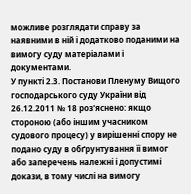можливе розглядати справу за наявними в ній і додатково поданими на вимогу суду матеріалами і документами.
У пункті 2.3. Постанови Пленуму Вищого господарського суду України від 26.12.2011 № 18 роз'яснено: якщо стороною (або іншим учасником судового процесу) у вирішенні спору не подано суду в обґрунтування її вимог або заперечень належні і допустимі докази, в тому числі на вимогу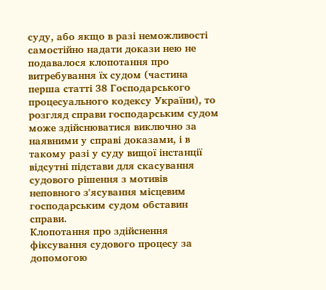суду, або якщо в разі неможливості самостійно надати докази нею не подавалося клопотання про витребування їх судом (частина перша статті 38 Господарського процесуального кодексу України), то розгляд справи господарським судом може здійснюватися виключно за наявними у справі доказами, і в такому разі у суду вищої інстанції відсутні підстави для скасування судового рішення з мотивів неповного з'ясування місцевим господарським судом обставин справи.
Клопотання про здійснення фіксування судового процесу за допомогою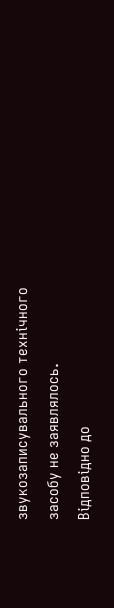звукозаписувального технічного засобу не заявлялось.
Відповідно до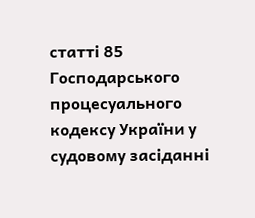статті 85 Господарського процесуального кодексу України у судовому засіданні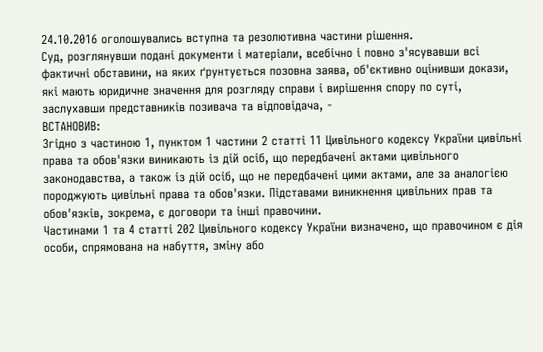24.10.2016 оголошувались вступна та резолютивна частини рішення.
Суд, розглянувши подані документи і матеріали, всебічно і повно з'ясувавши всі фактичні обставини, на яких ґрунтується позовна заява, об'єктивно оцінивши докази, які мають юридичне значення для розгляду справи і вирішення спору по суті, заслухавши представників позивача та відповідача, -
ВСТАНОВИВ:
Згідно з частиною 1, пунктом 1 частини 2 статті 11 Цивільного кодексу України цивільні права та обов'язки виникають із дій осіб, що передбачені актами цивільного законодавства, а також із дій осіб, що не передбачені цими актами, але за аналогією породжують цивільні права та обов'язки. Підставами виникнення цивільних прав та обов'язків, зокрема, є договори та інші правочини.
Частинами 1 та 4 статті 202 Цивільного кодексу України визначено, що правочином є дія особи, спрямована на набуття, зміну або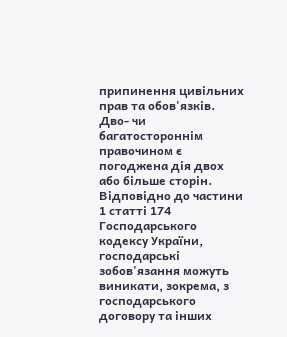припинення цивільних прав та обов'язків. Дво- чи багатостороннім правочином є погоджена дія двох або більше сторін.
Відповідно до частини 1 статті 174 Господарського кодексу України, господарські зобов'язання можуть виникати, зокрема, з господарського договору та інших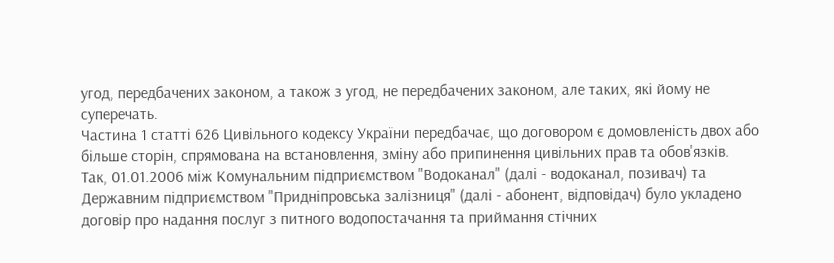угод, передбачених законом, а також з угод, не передбачених законом, але таких, які йому не суперечать.
Частина 1 статті 626 Цивільного кодексу України передбачає, що договором є домовленість двох або більше сторін, спрямована на встановлення, зміну або припинення цивільних прав та обов'язків.
Так, 01.01.2006 між Комунальним підприємством "Водоканал" (далі - водоканал, позивач) та Державним підприємством "Придніпровська залізниця" (далі - абонент, відповідач) було укладено договір про надання послуг з питного водопостачання та приймання стічних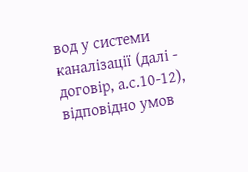вод у системи каналізації (далі - договір, а.с.10-12), відповідно умов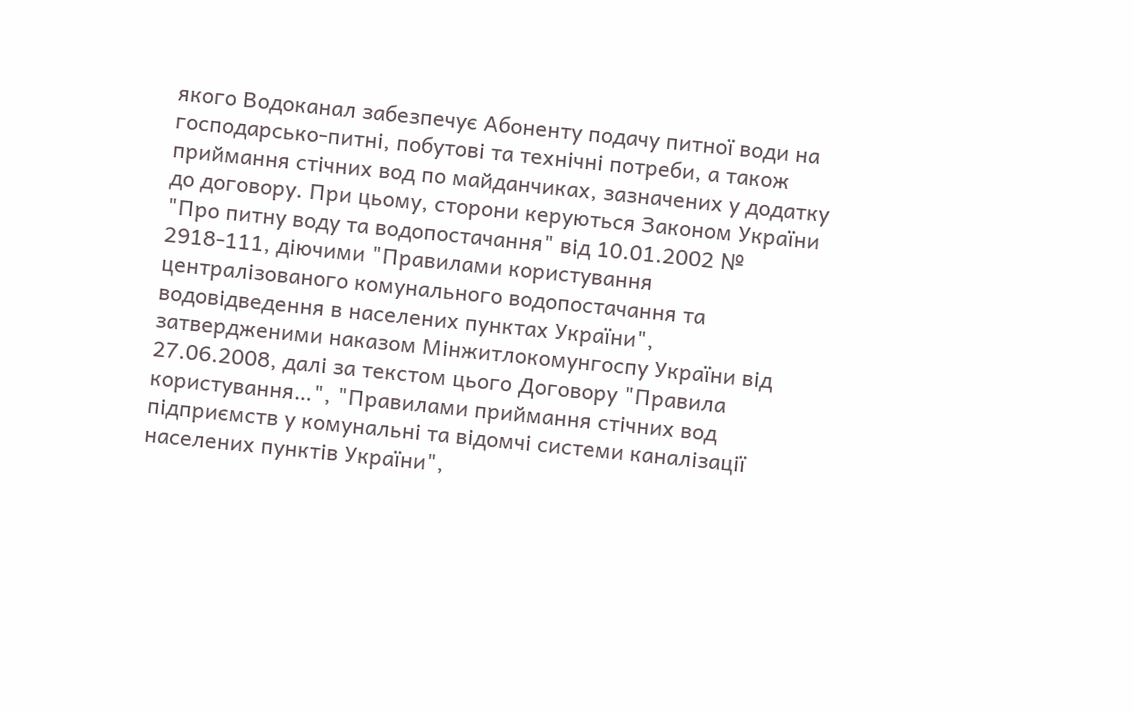якого Водоканал забезпечує Абоненту подачу питної води на господарсько-питні, побутові та технічні потреби, а також приймання стічних вод по майданчиках, зазначених у додатку до договору. При цьому, сторони керуються Законом України "Про питну воду та водопостачання" від 10.01.2002 № 2918-111, діючими "Правилами користування централізованого комунального водопостачання та водовідведення в населених пунктах України", затвердженими наказом Мінжитлокомунгоспу України від 27.06.2008, далі за текстом цього Договору "Правила користування…", "Правилами приймання стічних вод підприємств у комунальні та відомчі системи каналізації населених пунктів України",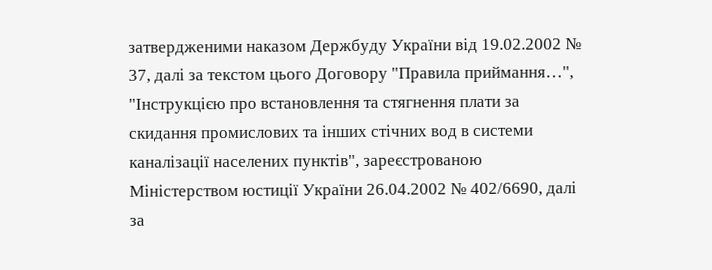затвердженими наказом Держбуду України від 19.02.2002 № 37, далі за текстом цього Договору "Правила приймання…", "Інструкцією про встановлення та стягнення плати за скидання промислових та інших стічних вод в системи каналізації населених пунктів", зареєстрованою Міністерством юстиції України 26.04.2002 № 402/6690, далі за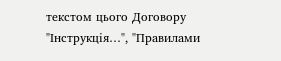текстом цього Договору "Інструкція…", "Правилами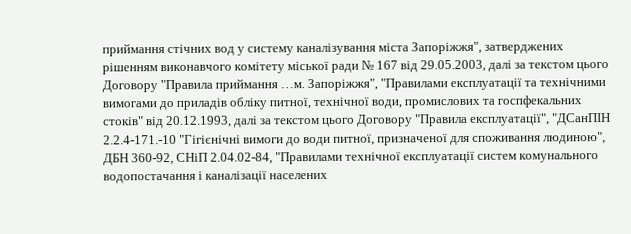приймання стічних вод у систему каналізування міста Запоріжжя", затверджених рішенням виконавчого комітету міської ради № 167 від 29.05.2003, далі за текстом цього Договору "Правила приймання …м. Запоріжжя", "Правилами експлуатації та технічними вимогами до приладів обліку питної, технічної води, промислових та госпфекальних стоків" від 20.12.1993, далі за текстом цього Договору "Правила експлуатації", "ДСанПІН 2.2.4-171.-10 "Гігієнічні вимоги до води питної, призначеної для споживання людиною", ДБН 360-92, СНіП 2.04.02-84, "Правилами технічної експлуатації систем комунального водопостачання і каналізації населених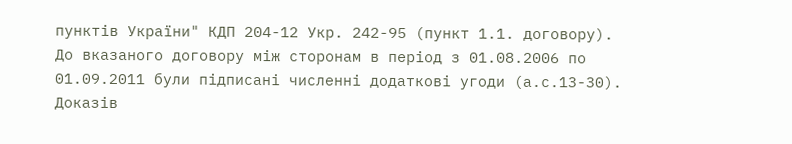пунктів України" КДП 204-12 Укр. 242-95 (пункт 1.1. договору).
До вказаного договору між сторонам в період з 01.08.2006 по 01.09.2011 були підписані численні додаткові угоди (а.с.13-30).
Доказів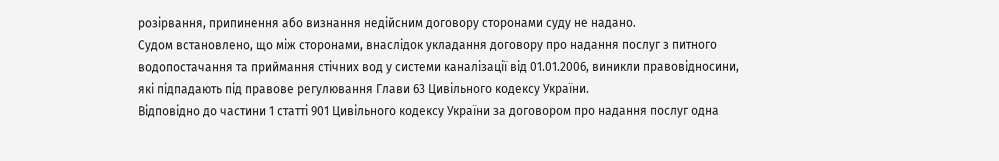розірвання, припинення або визнання недійсним договору сторонами суду не надано.
Судом встановлено, що між сторонами, внаслідок укладання договору про надання послуг з питного водопостачання та приймання стічних вод у системи каналізації від 01.01.2006, виникли правовідносини, які підпадають під правове регулювання Глави 63 Цивільного кодексу України.
Відповідно до частини 1 статті 901 Цивільного кодексу України за договором про надання послуг одна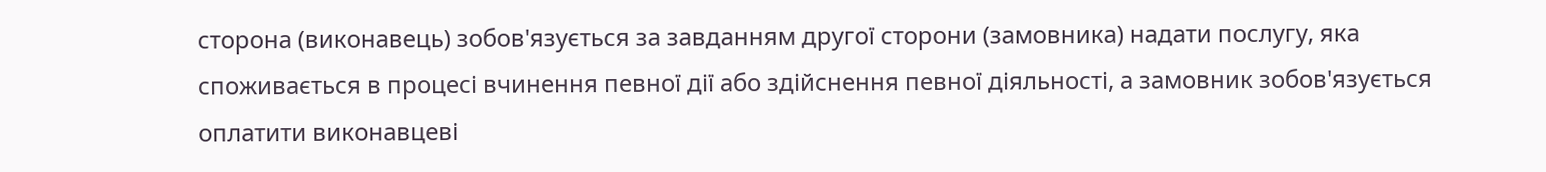сторона (виконавець) зобов'язується за завданням другої сторони (замовника) надати послугу, яка споживається в процесі вчинення певної дії або здійснення певної діяльності, а замовник зобов'язується оплатити виконавцеві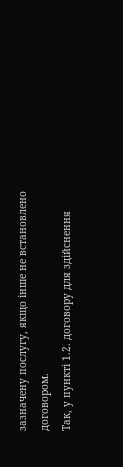зазначену послугу, якщо інше не встановлено договором.
Так, у пункті 1.2. договору для здійснення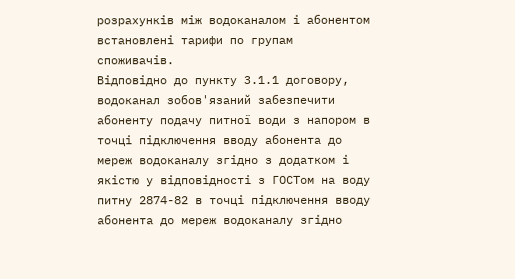розрахунків між водоканалом і абонентом встановлені тарифи по групам споживачів.
Відповідно до пункту 3.1.1 договору, водоканал зобов'язаний забезпечити абоненту подачу питної води з напором в точці підключення вводу абонента до мереж водоканалу згідно з додатком і якістю у відповідності з ГОСТом на воду питну 2874-82 в точці підключення вводу абонента до мереж водоканалу згідно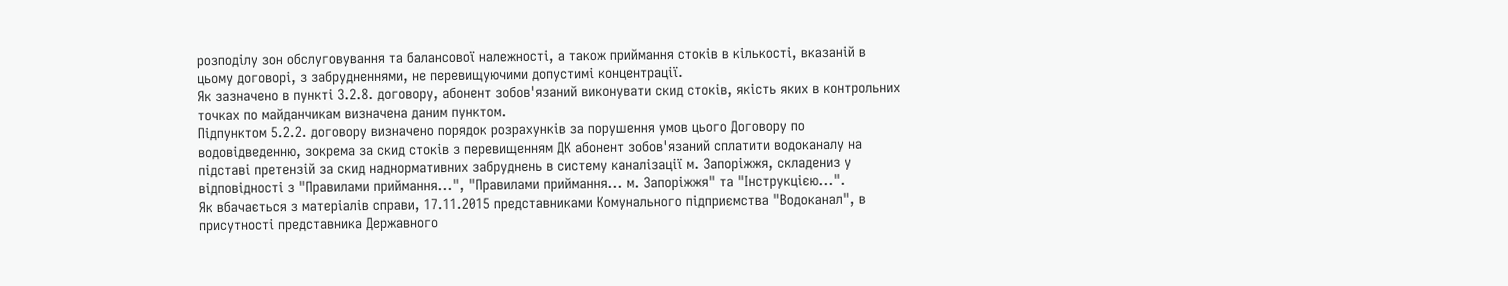розподілу зон обслуговування та балансової належності, а також приймання стоків в кількості, вказаній в цьому договорі, з забрудненнями, не перевищуючими допустимі концентрації.
Як зазначено в пункті 3.2.8. договору, абонент зобов'язаний виконувати скид стоків, якість яких в контрольних точках по майданчикам визначена даним пунктом.
Підпунктом 5.2.2. договору визначено порядок розрахунків за порушення умов цього Договору по водовідведенню, зокрема за скид стоків з перевищенням ДК абонент зобов'язаний сплатити водоканалу на підставі претензій за скид наднормативних забруднень в систему каналізації м. Запоріжжя, складениз у відповідності з "Правилами приймання...", "Правилами приймання... м. Запоріжжя" та "Інструкцією...".
Як вбачається з матеріалів справи, 17.11.2015 представниками Комунального підприємства "Водоканал", в присутності представника Державного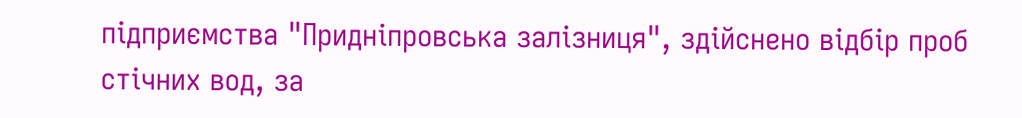підприємства "Придніпровська залізниця", здійснено відбір проб стічних вод, за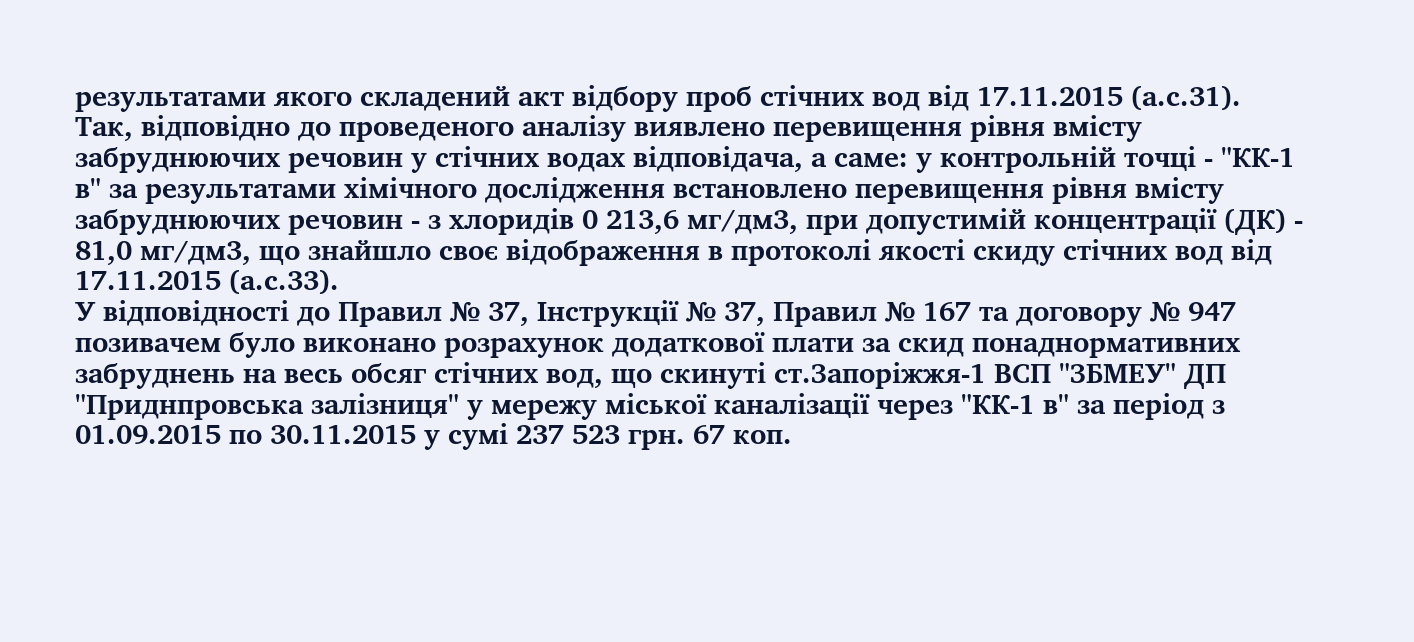результатами якого складений акт відбору проб стічних вод від 17.11.2015 (а.с.31).
Так, відповідно до проведеного аналізу виявлено перевищення рівня вмісту забруднюючих речовин у стічних водах відповідача, а саме: у контрольній точці - "КК-1 в" за результатами хімічного дослідження встановлено перевищення рівня вмісту забруднюючих речовин - з хлоридів 0 213,6 мг/дм3, при допустимій концентрації (ДК) - 81,0 мг/дм3, що знайшло своє відображення в протоколі якості скиду стічних вод від 17.11.2015 (а.с.33).
У відповідності до Правил № 37, Інструкції № 37, Правил № 167 та договору № 947 позивачем було виконано розрахунок додаткової плати за скид понаднормативних забруднень на весь обсяг стічних вод, що скинуті ст.Запоріжжя-1 ВСП "ЗБМЕУ" ДП "Приднпровська залізниця" у мережу міської каналізації через "КК-1 в" за період з 01.09.2015 по 30.11.2015 у сумі 237 523 грн. 67 коп.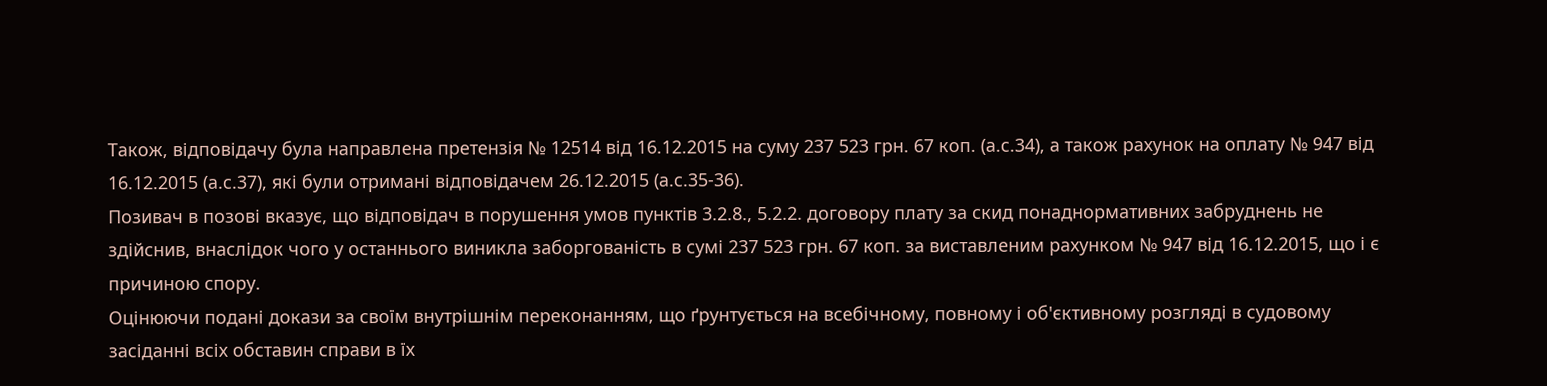Також, відповідачу була направлена претензія № 12514 від 16.12.2015 на суму 237 523 грн. 67 коп. (а.с.34), а також рахунок на оплату № 947 від 16.12.2015 (а.с.37), які були отримані відповідачем 26.12.2015 (а.с.35-36).
Позивач в позові вказує, що відповідач в порушення умов пунктів 3.2.8., 5.2.2. договору плату за скид понаднормативних забруднень не здійснив, внаслідок чого у останнього виникла заборгованість в сумі 237 523 грн. 67 коп. за виставленим рахунком № 947 від 16.12.2015, що і є причиною спору.
Оцінюючи подані докази за своїм внутрішнім переконанням, що ґрунтується на всебічному, повному і об'єктивному розгляді в судовому засіданні всіх обставин справи в їх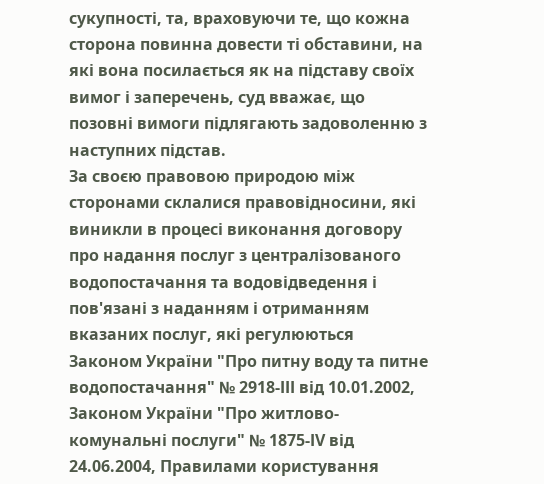сукупності, та, враховуючи те, що кожна сторона повинна довести ті обставини, на які вона посилається як на підставу своїх вимог і заперечень, суд вважає, що позовні вимоги підлягають задоволенню з наступних підстав.
За своєю правовою природою між сторонами склалися правовідносини, які виникли в процесі виконання договору про надання послуг з централізованого водопостачання та водовідведення і пов'язані з наданням і отриманням вказаних послуг, які регулюються Законом України "Про питну воду та питне водопостачання" № 2918-ІІІ від 10.01.2002, Законом України "Про житлово-комунальні послуги" № 1875-ІV від 24.06.2004, Правилами користування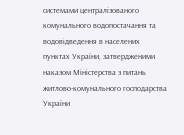системами централізованого комунального водопостачання та водовідведення в населених пунктах України, затвердженими наказом Міністерства з питань житлово-комунального господарства України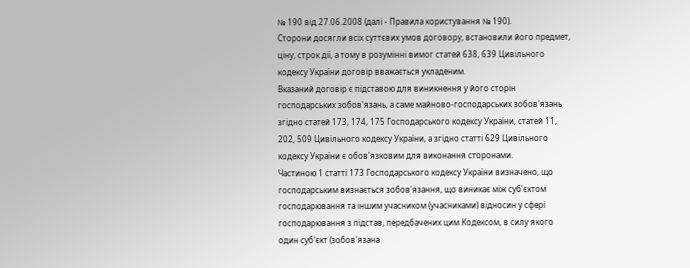№ 190 від 27.06.2008 (далі - Правила користування № 190).
Сторони досягли всіх суттєвих умов договору, встановили його предмет, ціну, строк дії, а тому в розумінні вимог статей 638, 639 Цивільного кодексу України договір вважається укладеним.
Вказаний договір є підставою для виникнення у його сторін господарських зобов'язань, а саме майново-господарських зобов'язань згідно статей 173, 174, 175 Господарського кодексу України, статей 11, 202, 509 Цивільного кодексу України, а згідно статті 629 Цивільного кодексу України є обов'язковим для виконання сторонами.
Частиною 1 статті 173 Господарського кодексу України визначено, що господарським визнається зобов'язання, що виникає між суб'єктом господарювання та іншим учасником (учасниками) відносин у сфері господарювання з підстав, передбачених цим Кодексом, в силу якого один суб'єкт (зобов'язана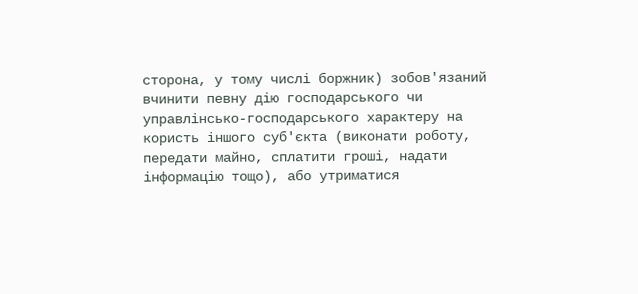сторона, у тому числі боржник) зобов'язаний вчинити певну дію господарського чи управлінсько-господарського характеру на користь іншого суб'єкта (виконати роботу, передати майно, сплатити гроші, надати інформацію тощо), або утриматися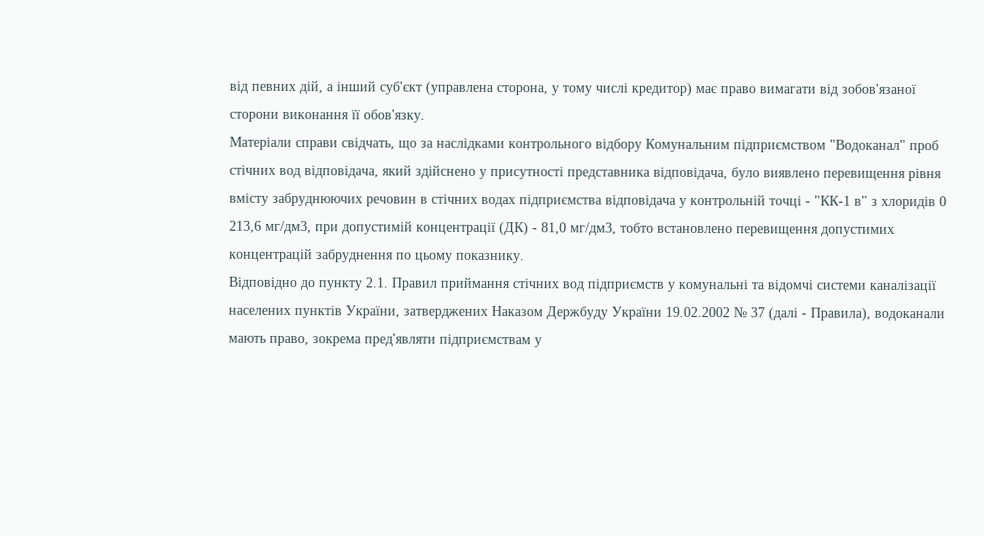від певних дій, а інший суб'єкт (управлена сторона, у тому числі кредитор) має право вимагати від зобов'язаної сторони виконання її обов'язку.
Матеріали справи свідчать, що за наслідками контрольного відбору Комунальним підприємством "Водоканал" проб стічних вод відповідача, який здійснено у присутності представника відповідача, було виявлено перевищення рівня вмісту забруднюючих речовин в стічних водах підприємства відповідача у контрольній точці - "КК-1 в" з хлоридів 0 213,6 мг/дм3, при допустимій концентрації (ДК) - 81,0 мг/дм3, тобто встановлено перевищення допустимих концентрацій забруднення по цьому показнику.
Відповідно до пункту 2.1. Правил приймання стічних вод підприємств у комунальні та відомчі системи каналізації населених пунктів України, затверджених Наказом Держбуду України 19.02.2002 № 37 (далі - Правила), водоканали мають право, зокрема пред'являти підприємствам у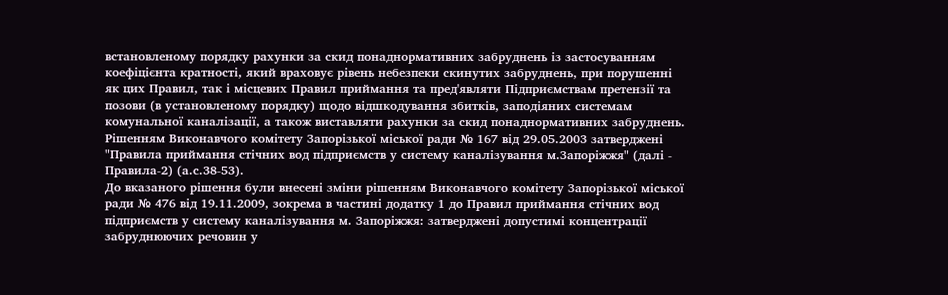встановленому порядку рахунки за скид понаднормативних забруднень із застосуванням коефіцієнта кратності, який враховує рівень небезпеки скинутих забруднень, при порушенні як цих Правил, так і місцевих Правил приймання та пред'являти Підприємствам претензії та позови (в установленому порядку) щодо відшкодування збитків, заподіяних системам комунальної каналізації, а також виставляти рахунки за скид понаднормативних забруднень.
Рішенням Виконавчого комітету Запорізької міської ради № 167 від 29.05.2003 затверджені "Правила приймання стічних вод підприємств у систему каналізування м.Запоріжжя" (далі - Правила-2) (а.с.38-53).
До вказаного рішення були внесені зміни рішенням Виконавчого комітету Запорізької міської ради № 476 від 19.11.2009, зокрема в частині додатку 1 до Правил приймання стічних вод підприємств у систему каналізування м. Запоріжжя: затверджені допустимі концентрації забруднюючих речовин у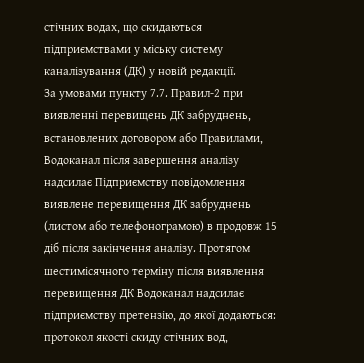стічних водах, що скидаються підприємствами у міську систему каналізування (ДК) у новій редакції.
За умовами пункту 7.7. Правил-2 при виявленні перевищень ДК забруднень, встановлених договором або Правилами, Водоканал після завершення аналізу надсилає Підприємству повідомлення виявлене перевищення ДК забруднень (листом або телефонограмою) в продовж 15 діб після закінчення аналізу. Протягом шестимісячного терміну після виявлення перевищення ДК Водоканал надсилає підприємству претензію, до якої додаються: протокол якості скиду стічних вод,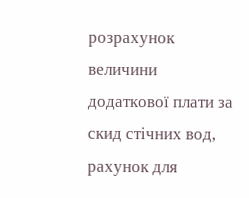розрахунок величини додаткової плати за скид стічних вод, рахунок для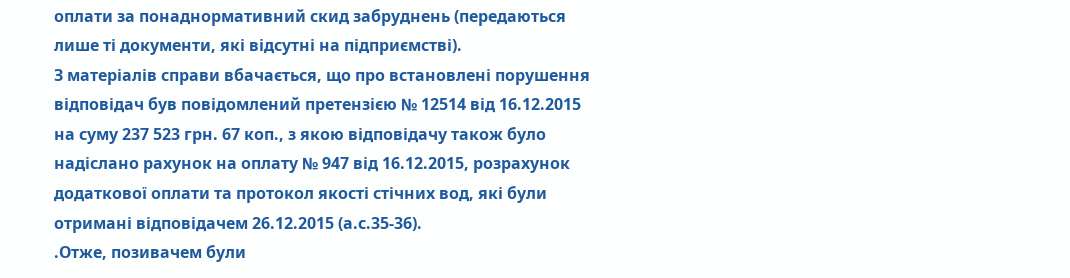оплати за понаднормативний скид забруднень (передаються лише ті документи, які відсутні на підприємстві).
З матеріалів справи вбачається, що про встановлені порушення відповідач був повідомлений претензією № 12514 від 16.12.2015 на суму 237 523 грн. 67 коп., з якою відповідачу також було надіслано рахунок на оплату № 947 від 16.12.2015, розрахунок додаткової оплати та протокол якості стічних вод, які були отримані відповідачем 26.12.2015 (а.с.35-36).
.Отже, позивачем були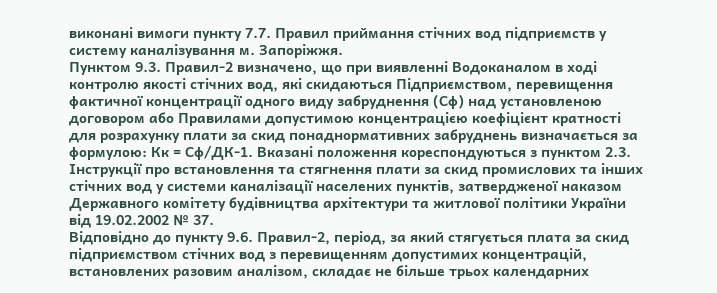виконані вимоги пункту 7.7. Правил приймання стічних вод підприємств у систему каналізування м. Запоріжжя.
Пунктом 9.3. Правил-2 визначено, що при виявленні Водоканалом в ході контролю якості стічних вод, які скидаються Підприємством, перевищення фактичної концентрації одного виду забруднення (Сф) над установленою договором або Правилами допустимою концентрацією коефіцієнт кратності для розрахунку плати за скид понаднормативних забруднень визначається за формулою: Кк = Сф/ДК-1. Вказані положення кореспондуються з пунктом 2.3. Інструкції про встановлення та стягнення плати за скид промислових та інших стічних вод у системи каналізації населених пунктів, затвердженої наказом Державного комітету будівництва архітектури та житлової політики України від 19.02.2002 № 37.
Відповідно до пункту 9.6. Правил-2, період, за який стягується плата за скид підприємством стічних вод з перевищенням допустимих концентрацій, встановлених разовим аналізом, складає не більше трьох календарних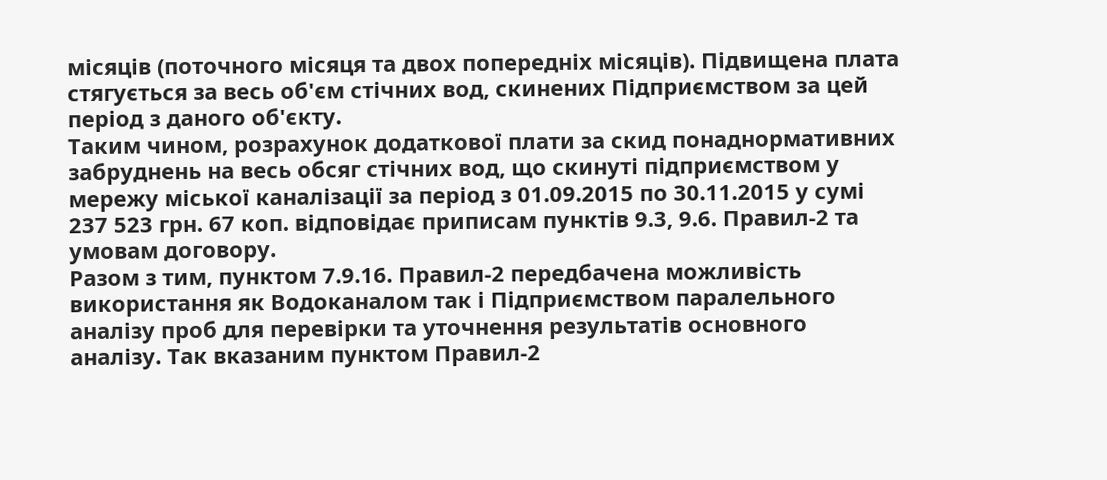місяців (поточного місяця та двох попередніх місяців). Підвищена плата стягується за весь об'єм стічних вод, скинених Підприємством за цей період з даного об'єкту.
Таким чином, розрахунок додаткової плати за скид понаднормативних забруднень на весь обсяг стічних вод, що скинуті підприємством у мережу міської каналізації за період з 01.09.2015 по 30.11.2015 у сумі 237 523 грн. 67 коп. відповідає приписам пунктів 9.3, 9.6. Правил-2 та умовам договору.
Разом з тим, пунктом 7.9.16. Правил-2 передбачена можливість використання як Водоканалом так і Підприємством паралельного аналізу проб для перевірки та уточнення результатів основного аналізу. Так вказаним пунктом Правил-2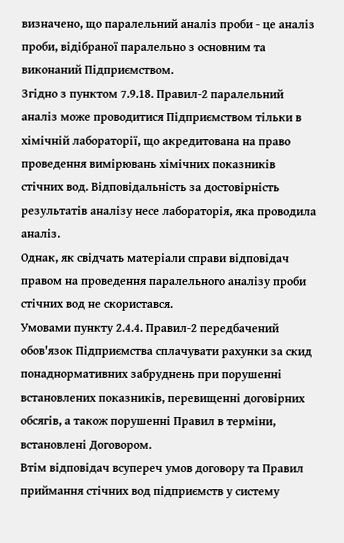визначено, що паралельний аналіз проби - це аналіз проби, відібраної паралельно з основним та виконаний Підприємством.
Згідно з пунктом 7.9.18. Правил-2 паралельний аналіз може проводитися Підприємством тільки в хімічній лабораторії, що акредитована на право проведення вимірювань хімічних показників стічних вод. Відповідальність за достовірність результатів аналізу несе лабораторія, яка проводила аналіз.
Однак, як свідчать матеріали справи відповідач правом на проведення паралельного аналізу проби стічних вод не скористався.
Умовами пункту 2.4.4. Правил-2 передбачений обов'язок Підприємства сплачувати рахунки за скид понаднормативних забруднень при порушенні встановлених показників, перевищенні договірних обсягів, а також порушенні Правил в терміни, встановлені Договором.
Втім відповідач всупереч умов договору та Правил приймання стічних вод підприємств у систему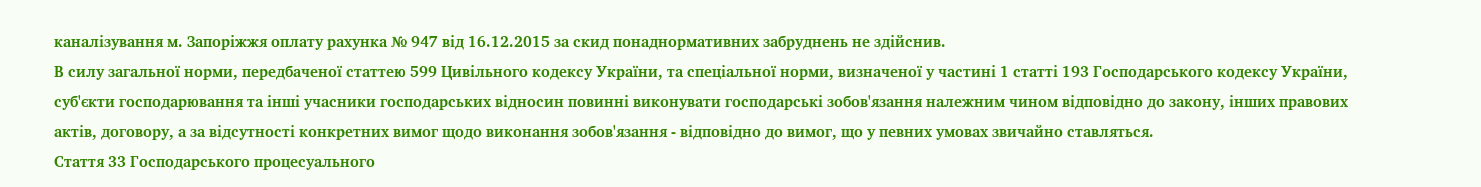каналізування м. Запоріжжя оплату рахунка № 947 від 16.12.2015 за скид понаднормативних забруднень не здійснив.
В силу загальної норми, передбаченої статтею 599 Цивільного кодексу України, та спеціальної норми, визначеної у частині 1 статті 193 Господарського кодексу України, суб'єкти господарювання та інші учасники господарських відносин повинні виконувати господарські зобов'язання належним чином відповідно до закону, інших правових актів, договору, а за відсутності конкретних вимог щодо виконання зобов'язання - відповідно до вимог, що у певних умовах звичайно ставляться.
Стаття 33 Господарського процесуального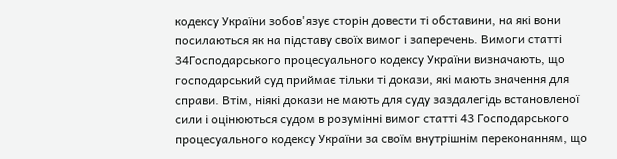кодексу України зобов'язує сторін довести ті обставини, на які вони посилаються як на підставу своїх вимог і заперечень. Вимоги статті 34Господарського процесуального кодексу України визначають, що господарський суд приймає тільки ті докази, які мають значення для справи. Втім, ніякі докази не мають для суду заздалегідь встановленої сили і оцінюються судом в розумінні вимог статті 43 Господарського процесуального кодексу України за своїм внутрішнім переконанням, що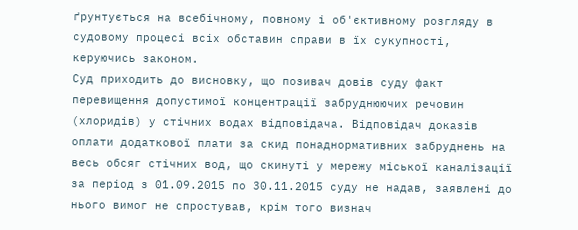ґрунтується на всебічному, повному і об'єктивному розгляду в судовому процесі всіх обставин справи в їх сукупності, керуючись законом.
Суд приходить до висновку, що позивач довів суду факт перевищення допустимої концентрації забруднюючих речовин (хлоридів) у стічних водах відповідача. Відповідач доказів оплати додаткової плати за скид понаднормативних забруднень на весь обсяг стічних вод, що скинуті у мережу міської каналізації за період з 01.09.2015 по 30.11.2015 суду не надав, заявлені до нього вимог не спростував, крім того визнач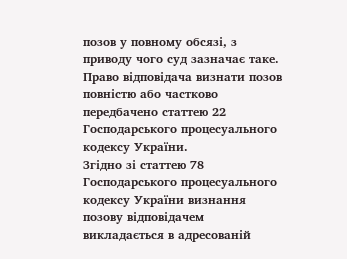позов у повному обсязі, з приводу чого суд зазначає таке.
Право відповідача визнати позов повністю або частково передбачено статтею 22 Господарського процесуального кодексу України.
Згідно зі статтею 78 Господарського процесуального кодексу України визнання позову відповідачем викладається в адресованій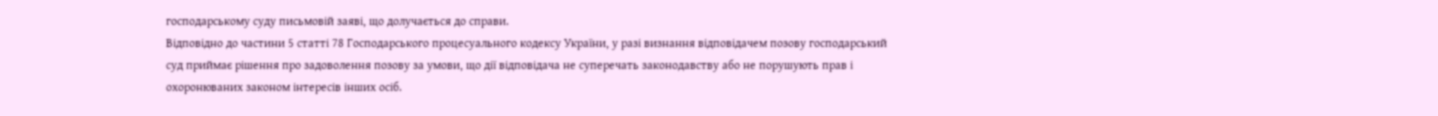господарському суду письмовій заяві, що долучається до справи.
Відповідно до частини 5 статті 78 Господарського процесуального кодексу України, у разі визнання відповідачем позову господарський суд приймає рішення про задоволення позову за умови, що дії відповідача не суперечать законодавству або не порушують прав і охоронюваних законом інтересів інших осіб.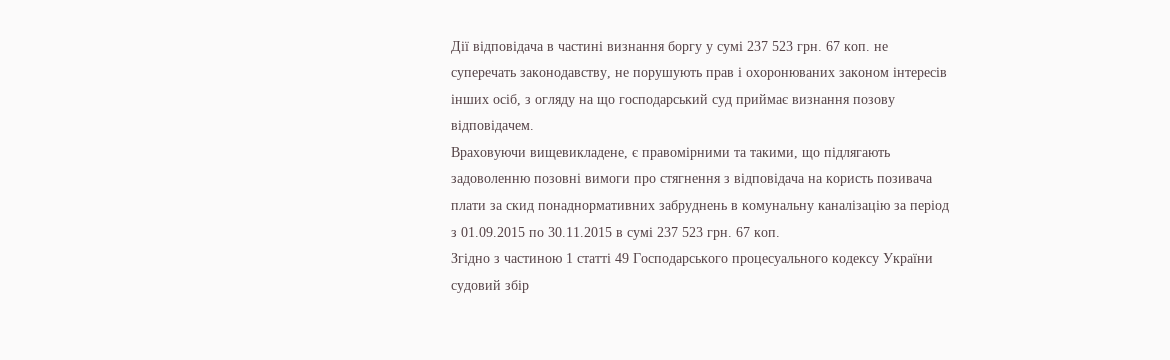Дії відповідача в частині визнання боргу у сумі 237 523 грн. 67 коп. не суперечать законодавству, не порушують прав і охоронюваних законом інтересів інших осіб, з огляду на що господарський суд приймає визнання позову відповідачем.
Враховуючи вищевикладене, є правомірними та такими, що підлягають задоволенню позовні вимоги про стягнення з відповідача на користь позивача плати за скид понаднормативних забруднень в комунальну каналізацію за період з 01.09.2015 по 30.11.2015 в сумі 237 523 грн. 67 коп.
Згідно з частиною 1 статті 49 Господарського процесуального кодексу України судовий збір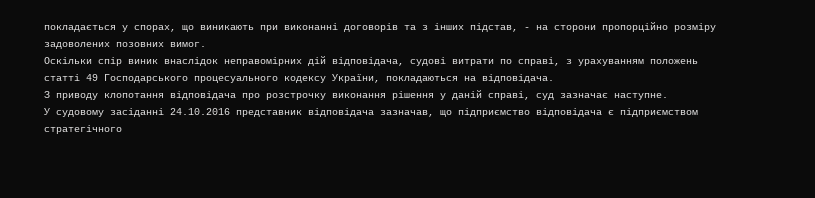покладається у спорах, що виникають при виконанні договорів та з інших підстав, - на сторони пропорційно розміру задоволених позовних вимог.
Оскільки спір виник внаслідок неправомірних дій відповідача, судові витрати по справі, з урахуванням положень статті 49 Господарського процесуального кодексу України, покладаються на відповідача.
З приводу клопотання відповідача про розстрочку виконання рішення у даній справі, суд зазначає наступне.
У судовому засіданні 24.10.2016 представник відповідача зазначав, що підприємство відповідача є підприємством стратегічного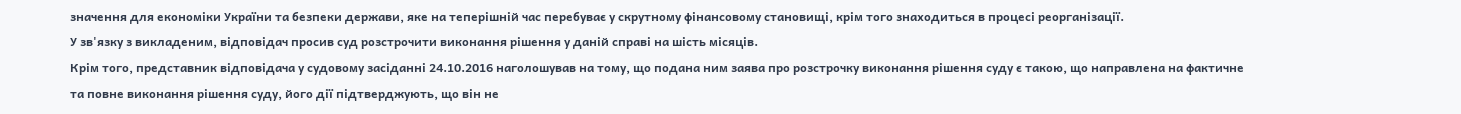значення для економіки України та безпеки держави, яке на теперішній час перебуває у скрутному фінансовому становищі, крім того знаходиться в процесі реорганізації.
У зв'язку з викладеним, відповідач просив суд розстрочити виконання рішення у даній справі на шість місяців.
Крім того, представник відповідача у судовому засіданні 24.10.2016 наголошував на тому, що подана ним заява про розстрочку виконання рішення суду є такою, що направлена на фактичне та повне виконання рішення суду, його дії підтверджують, що він не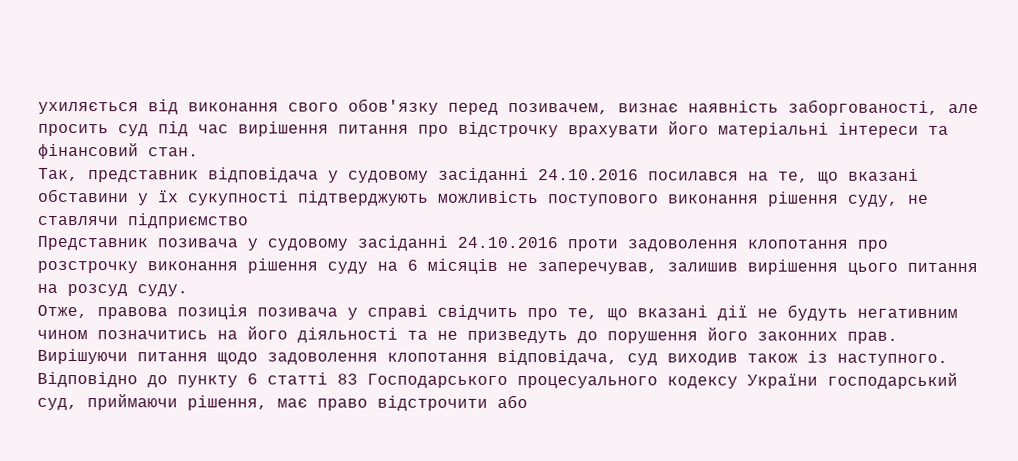ухиляється від виконання свого обов'язку перед позивачем, визнає наявність заборгованості, але просить суд під час вирішення питання про відстрочку врахувати його матеріальні інтереси та фінансовий стан.
Так, представник відповідача у судовому засіданні 24.10.2016 посилався на те, що вказані обставини у їх сукупності підтверджують можливість поступового виконання рішення суду, не ставлячи підприємство
Представник позивача у судовому засіданні 24.10.2016 проти задоволення клопотання про розстрочку виконання рішення суду на 6 місяців не заперечував, залишив вирішення цього питання на розсуд суду.
Отже, правова позиція позивача у справі свідчить про те, що вказані дії не будуть негативним чином позначитись на його діяльності та не призведуть до порушення його законних прав.
Вирішуючи питання щодо задоволення клопотання відповідача, суд виходив також із наступного.
Відповідно до пункту 6 статті 83 Господарського процесуального кодексу України господарський суд, приймаючи рішення, має право відстрочити або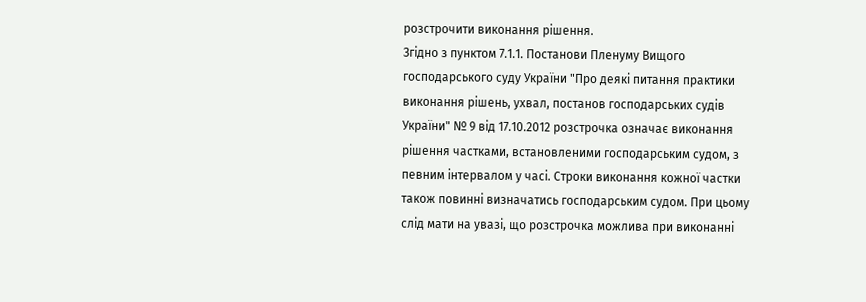розстрочити виконання рішення.
Згідно з пунктом 7.1.1. Постанови Пленуму Вищого господарського суду України "Про деякі питання практики виконання рішень, ухвал, постанов господарських судів України" № 9 від 17.10.2012 розстрочка означає виконання рішення частками, встановленими господарським судом, з певним інтервалом у часі. Строки виконання кожної частки також повинні визначатись господарським судом. При цьому слід мати на увазі, що розстрочка можлива при виконанні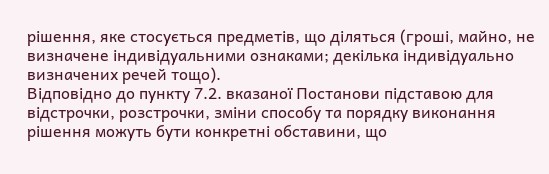рішення, яке стосується предметів, що діляться (гроші, майно, не визначене індивідуальними ознаками; декілька індивідуально визначених речей тощо).
Відповідно до пункту 7.2. вказаної Постанови підставою для відстрочки, розстрочки, зміни способу та порядку виконання рішення можуть бути конкретні обставини, що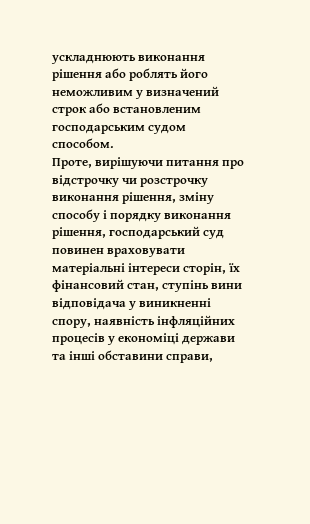ускладнюють виконання рішення або роблять його неможливим у визначений строк або встановленим господарським судом способом.
Проте, вирішуючи питання про відстрочку чи розстрочку виконання рішення, зміну способу і порядку виконання рішення, господарський суд повинен враховувати матеріальні інтереси сторін, їх фінансовий стан, ступінь вини відповідача у виникненні спору, наявність інфляційних процесів у економіці держави та інші обставини справи,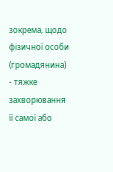зокрема, щодо фізичної особи (громадянина) - тяжке захворювання її самої або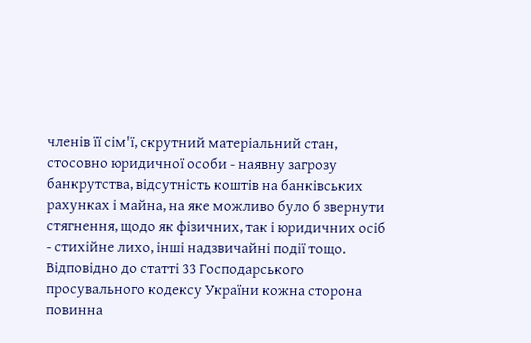членів її сім'ї, скрутний матеріальний стан, стосовно юридичної особи - наявну загрозу банкрутства, відсутність коштів на банківських рахунках і майна, на яке можливо було б звернути стягнення, щодо як фізичних, так і юридичних осіб - стихійне лихо, інші надзвичайні події тощо.
Відповідно до статті 33 Господарського просувального кодексу України кожна сторона повинна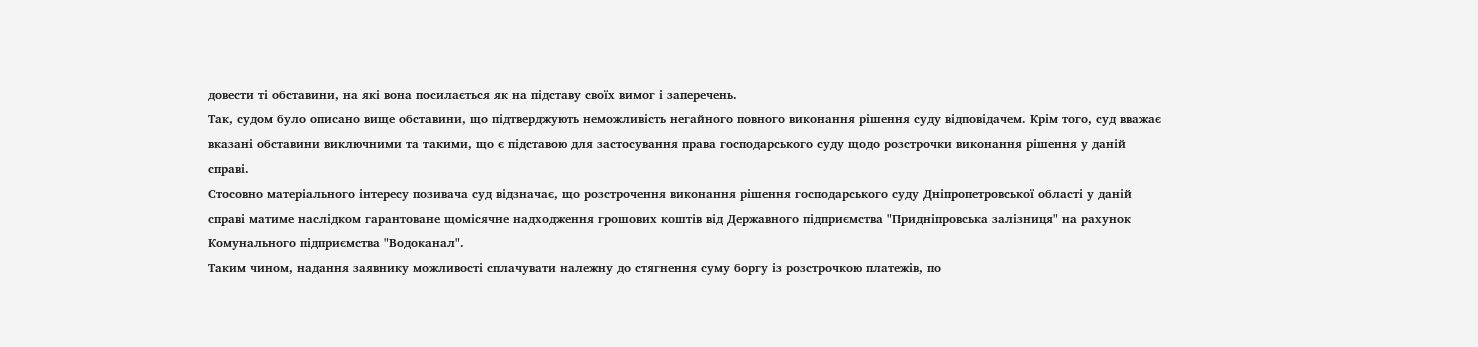довести ті обставини, на які вона посилається як на підставу своїх вимог і заперечень.
Так, судом було описано вище обставини, що підтверджують неможливість негайного повного виконання рішення суду відповідачем. Крім того, суд вважає вказані обставини виключними та такими, що є підставою для застосування права господарського суду щодо розстрочки виконання рішення у даній справі.
Стосовно матеріального інтересу позивача суд відзначає, що розстрочення виконання рішення господарського суду Дніпропетровської області у даній справі матиме наслідком гарантоване щомісячне надходження грошових коштів від Державного підприємства "Придніпровська залізниця" на рахунок Комунального підприємства "Водоканал".
Таким чином, надання заявнику можливості сплачувати належну до стягнення суму боргу із розстрочкою платежів, по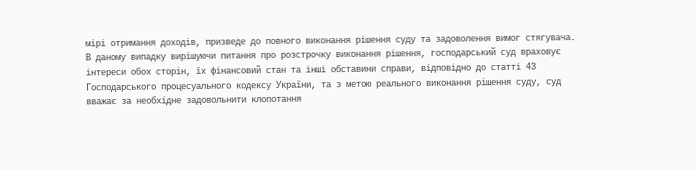мірі отримання доходів, призведе до повного виконання рішення суду та задоволення вимог стягувача.
В даному випадку вирішуючи питання про розстрочку виконання рішення, господарський суд враховує інтереси обох сторін, їх фінансовий стан та інші обставини справи, відповідно до статті 43 Господарського процесуального кодексу України, та з метою реального виконання рішення суду, суд вважає за необхідне задовольнити клопотання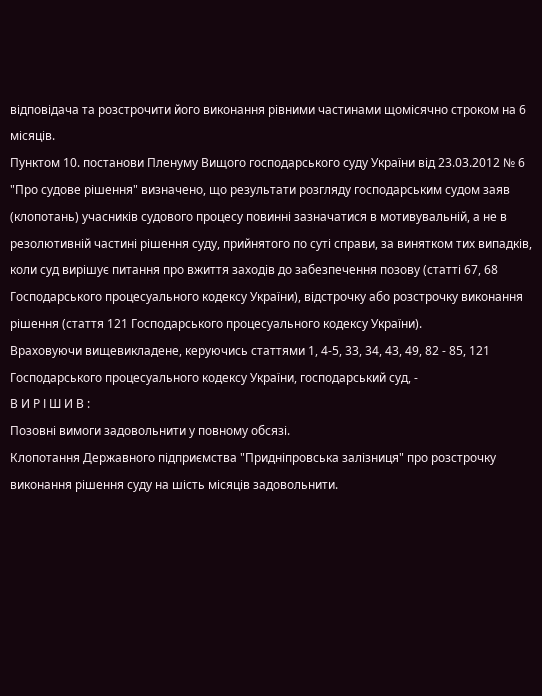відповідача та розстрочити його виконання рівними частинами щомісячно строком на 6 місяців.
Пунктом 10. постанови Пленуму Вищого господарського суду України від 23.03.2012 № 6 "Про судове рішення" визначено, що результати розгляду господарським судом заяв (клопотань) учасників судового процесу повинні зазначатися в мотивувальній, а не в резолютивній частині рішення суду, прийнятого по суті справи, за винятком тих випадків, коли суд вирішує питання про вжиття заходів до забезпечення позову (статті 67, 68 Господарського процесуального кодексу України), відстрочку або розстрочку виконання рішення (стаття 121 Господарського процесуального кодексу України).
Враховуючи вищевикладене, керуючись статтями 1, 4-5, 33, 34, 43, 49, 82 - 85, 121 Господарського процесуального кодексу України, господарський суд, -
В И Р І Ш И В :
Позовні вимоги задовольнити у повному обсязі.
Клопотання Державного підприємства "Придніпровська залізниця" про розстрочку виконання рішення суду на шість місяців задовольнити.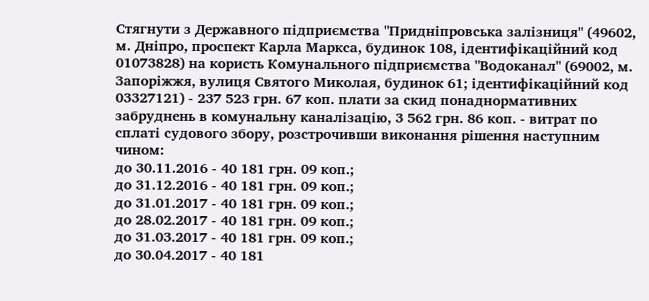Стягнути з Державного підприємства "Придніпровська залізниця" (49602, м. Дніпро, проспект Карла Маркса, будинок 108, ідентифікаційний код 01073828) на користь Комунального підприємства "Водоканал" (69002, м. Запоріжжя, вулиця Святого Миколая, будинок 61; ідентифікаційний код 03327121) - 237 523 грн. 67 коп. плати за скид понаднормативних забруднень в комунальну каналізацію, 3 562 грн. 86 коп. - витрат по сплаті судового збору, розстрочивши виконання рішення наступним чином:
до 30.11.2016 - 40 181 грн. 09 коп.;
до 31.12.2016 - 40 181 грн. 09 коп.;
до 31.01.2017 - 40 181 грн. 09 коп.;
до 28.02.2017 - 40 181 грн. 09 коп.;
до 31.03.2017 - 40 181 грн. 09 коп.;
до 30.04.2017 - 40 181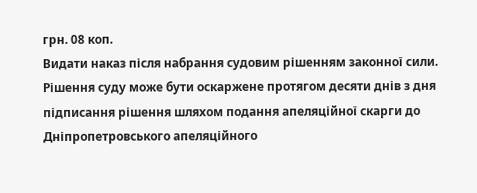грн. 08 коп.
Видати наказ після набрання судовим рішенням законної сили.
Рішення суду може бути оскаржене протягом десяти днів з дня підписання рішення шляхом подання апеляційної скарги до Дніпропетровського апеляційного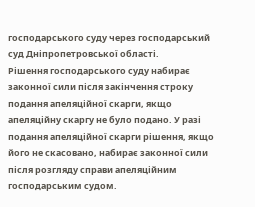господарського суду через господарський суд Дніпропетровської області.
Рішення господарського суду набирає законної сили після закінчення строку подання апеляційної скарги, якщо апеляційну скаргу не було подано. У разі подання апеляційної скарги рішення, якщо його не скасовано, набирає законної сили після розгляду справи апеляційним господарським судом.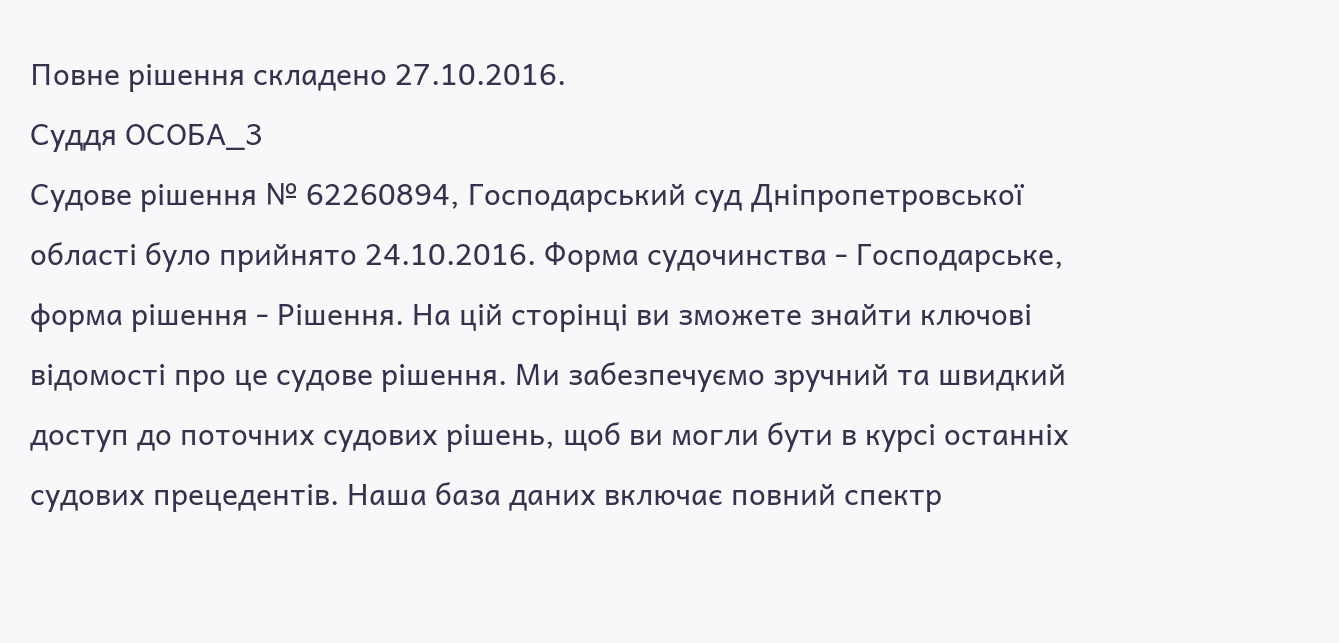Повне рішення складено 27.10.2016.
Суддя ОСОБА_3
Судове рішення № 62260894, Господарський суд Дніпропетровської області було прийнято 24.10.2016. Форма судочинства - Господарське, форма рішення - Рішення. На цій сторінці ви зможете знайти ключові відомості про це судове рішення. Ми забезпечуємо зручний та швидкий доступ до поточних судових рішень, щоб ви могли бути в курсі останніх судових прецедентів. Наша база даних включає повний спектр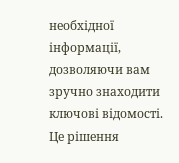необхідної інформації, дозволяючи вам зручно знаходити ключові відомості.
Це рішення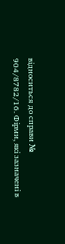відноситься до справи № 904/8782/16. Фірми, які зазначені в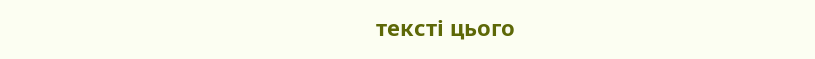тексті цього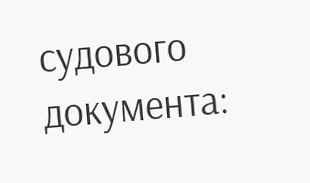судового документа: